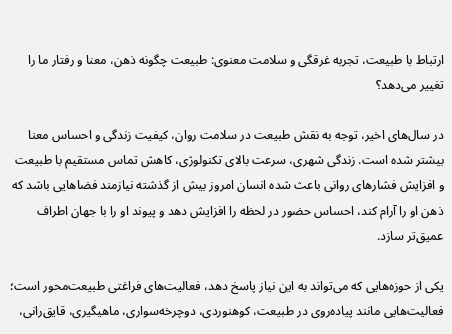ارتباط با طبیعت، تجربه غرقگی و سلامت معنوی: طبیعت چگونه ذهن، معنا و رفتار ما را تغییر می‌دهد؟

در سال‌های اخیر، توجه به نقش طبیعت در سلامت روان، کیفیت زندگی و احساس معنا بیشتر شده است. زندگی شهری، سرعت بالای تکنولوژی، کاهش تماس مستقیم با طبیعت و افزایش فشارهای روانی باعث شده انسان امروز بیش از گذشته نیازمند فضاهایی باشد که ذهن او را آرام کند، احساس حضور در لحظه را افزایش دهد و پیوند او را با جهان اطراف عمیق‌تر سازد.

یکی از حوزه‌هایی که می‌تواند به این نیاز پاسخ دهد، فعالیت‌های فراغتی طبیعت‌محور است؛ فعالیت‌هایی مانند پیاده‌روی در طبیعت، کوهنوردی، دوچرخه‌سواری، ماهیگیری، قایق‌رانی،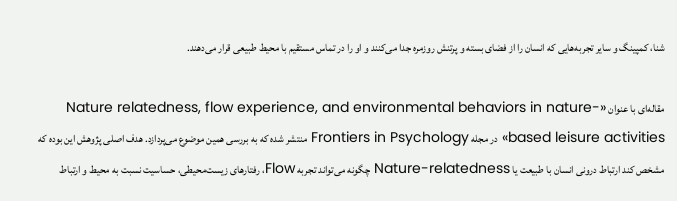شنا، کمپینگ و سایر تجربه‌هایی که انسان را از فضای بسته و پرتنش روزمره جدا می‌کنند و او را در تماس مستقیم با محیط طبیعی قرار می‌دهند.

مقاله‌ای با عنوان «Nature relatedness, flow experience, and environmental behaviors in nature-based leisure activities» در مجله Frontiers in Psychology منتشر شده که به بررسی همین موضوع می‌پردازد. هدف اصلی پژوهش این بوده که مشخص کند ارتباط درونی انسان با طبیعت یا Nature-relatedness چگونه می‌تواند تجربه Flow، رفتارهای زیست‌محیطی، حساسیت نسبت به محیط و ارتباط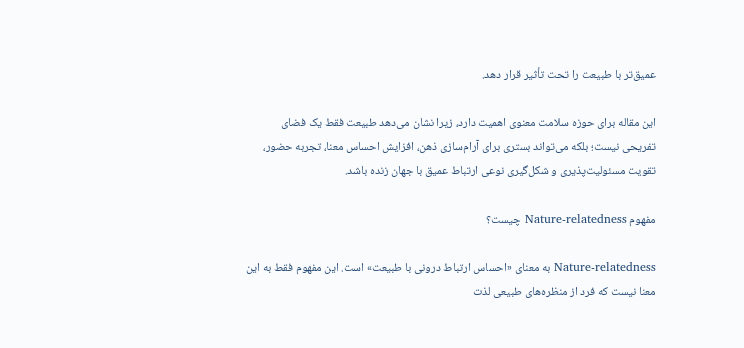عمیق‌تر با طبیعت را تحت تأثیر قرار دهد.

این مقاله برای حوزه سلامت معنوی اهمیت دارد، زیرا نشان می‌دهد طبیعت فقط یک فضای تفریحی نیست؛ بلکه می‌تواند بستری برای آرام‌سازی ذهن، افزایش احساس معنا، تجربه حضور، تقویت مسئولیت‌پذیری و شکل‌گیری نوعی ارتباط عمیق با جهان زنده باشد.

مفهوم Nature-relatedness چیست؟

Nature-relatedness به معنای «احساس ارتباط درونی با طبیعت» است. این مفهوم فقط به این معنا نیست که فرد از منظره‌های طبیعی لذت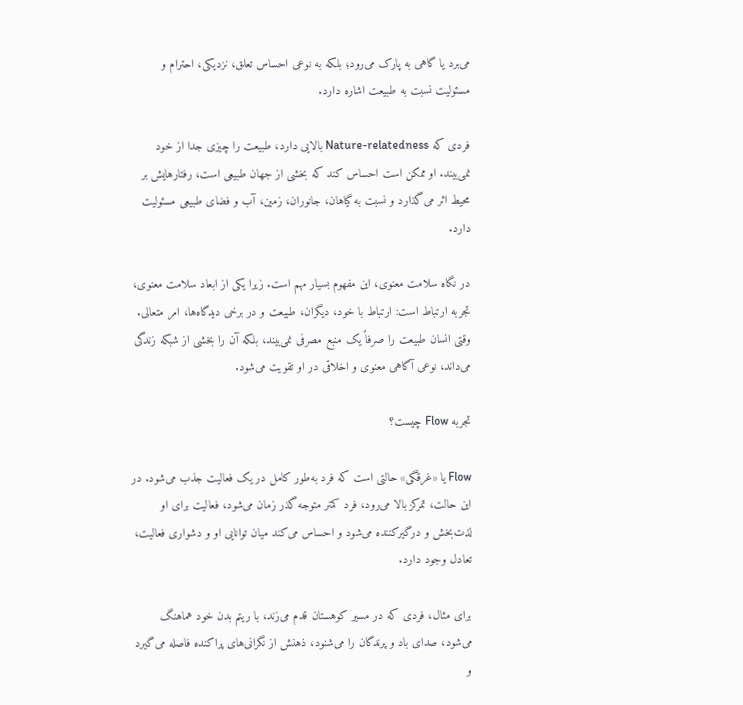می‌برد یا گاهی به پارک می‌رود؛ بلکه به نوعی احساس تعلق، نزدیکی، احترام و مسئولیت نسبت به طبیعت اشاره دارد.

فردی که Nature-relatedness بالایی دارد، طبیعت را چیزی جدا از خود نمی‌بیند. او ممکن است احساس کند که بخشی از جهان طبیعی است، رفتارهایش بر محیط اثر می‌گذارد و نسبت به گیاهان، جانوران، زمین، آب و فضای طبیعی مسئولیت دارد.

در نگاه سلامت معنوی، این مفهوم بسیار مهم است. زیرا یکی از ابعاد سلامت معنوی، تجربه ارتباط است: ارتباط با خود، دیگران، طبیعت و در برخی دیدگاه‌ها، امر متعالی. وقتی انسان طبیعت را صرفاً یک منبع مصرفی نمی‌بیند، بلکه آن را بخشی از شبکه زندگی می‌داند، نوعی آگاهی معنوی و اخلاقی در او تقویت می‌شود.

تجربه Flow چیست؟

Flow یا «غرقگی» حالتی است که فرد به‌طور کامل در یک فعالیت جذب می‌شود. در این حالت، تمرکز بالا می‌رود، فرد کمتر متوجه گذر زمان می‌شود، فعالیت برای او لذت‌بخش و درگیرکننده می‌شود و احساس می‌کند میان توانایی او و دشواری فعالیت، تعادل وجود دارد.

برای مثال، فردی که در مسیر کوهستان قدم می‌زند، با ریتم بدن خود هماهنگ می‌شود، صدای باد و پرندگان را می‌شنود، ذهنش از نگرانی‌های پراکنده فاصله می‌گیرد و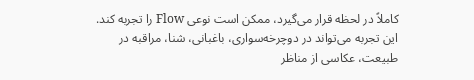کاملاً در لحظه قرار می‌گیرد، ممکن است نوعی Flow را تجربه کند. این تجربه می‌تواند در دوچرخه‌سواری، باغبانی، شنا، مراقبه در طبیعت، عکاسی از مناظر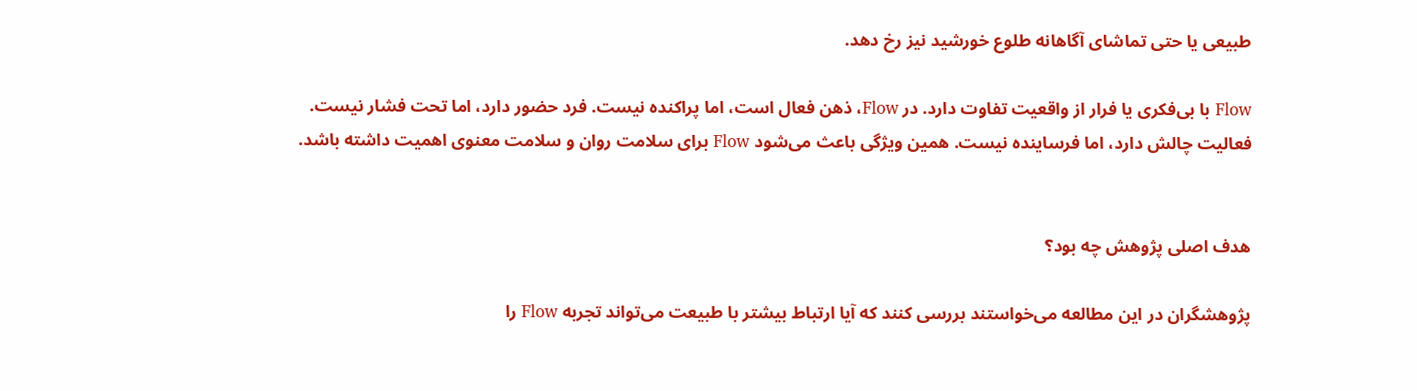طبیعی یا حتی تماشای آگاهانه طلوع خورشید نیز رخ دهد.

Flow با بی‌فکری یا فرار از واقعیت تفاوت دارد. در Flow، ذهن فعال است، اما پراکنده نیست. فرد حضور دارد، اما تحت فشار نیست. فعالیت چالش دارد، اما فرساینده نیست. همین ویژگی باعث می‌شود Flow برای سلامت روان و سلامت معنوی اهمیت داشته باشد.


هدف اصلی پژوهش چه بود؟

پژوهشگران در این مطالعه می‌خواستند بررسی کنند که آیا ارتباط بیشتر با طبیعت می‌تواند تجربه Flow را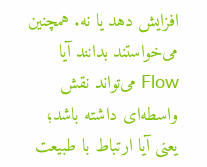افزایش دهد یا نه. همچنین می‌خواستند بدانند آیا Flow می‌تواند نقش واسطه‌ای داشته باشد؛ یعنی آیا ارتباط با طبیعت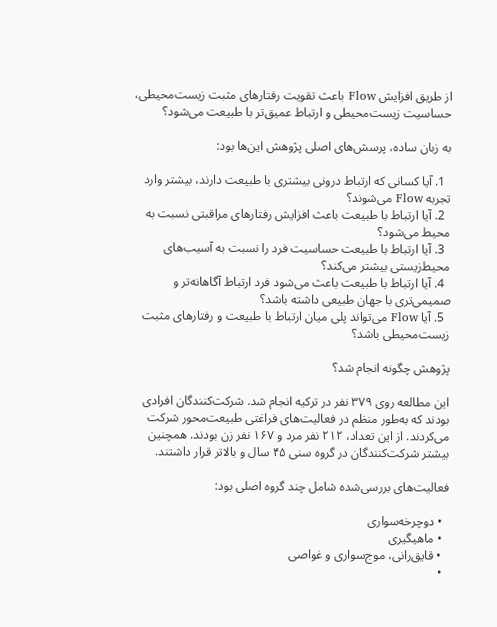از طریق افزایش Flow باعث تقویت رفتارهای مثبت زیست‌محیطی، حساسیت زیست‌محیطی و ارتباط عمیق‌تر با طبیعت می‌شود؟

به زبان ساده، پرسش‌های اصلی پژوهش این‌ها بود:

  1. آیا کسانی که ارتباط درونی بیشتری با طبیعت دارند، بیشتر وارد تجربه Flow می‌شوند؟
  2. آیا ارتباط با طبیعت باعث افزایش رفتارهای مراقبتی نسبت به محیط می‌شود؟
  3. آیا ارتباط با طبیعت حساسیت فرد را نسبت به آسیب‌های محیط‌زیستی بیشتر می‌کند؟
  4. آیا ارتباط با طبیعت باعث می‌شود فرد ارتباط آگاهانه‌تر و صمیمی‌تری با جهان طبیعی داشته باشد؟
  5. آیا Flow می‌تواند پلی میان ارتباط با طبیعت و رفتارهای مثبت زیست‌محیطی باشد؟

پژوهش چگونه انجام شد؟

این مطالعه روی ۳۷۹ نفر در ترکیه انجام شد. شرکت‌کنندگان افرادی بودند که به‌طور منظم در فعالیت‌های فراغتی طبیعت‌محور شرکت می‌کردند. از این تعداد، ۲۱۲ نفر مرد و ۱۶۷ نفر زن بودند. همچنین بیشتر شرکت‌کنندگان در گروه سنی ۴۵ سال و بالاتر قرار داشتند.

فعالیت‌های بررسی‌شده شامل چند گروه اصلی بود:

  • دوچرخه‌سواری
  • ماهیگیری
  • قایق‌رانی، موج‌سواری و غواصی
  •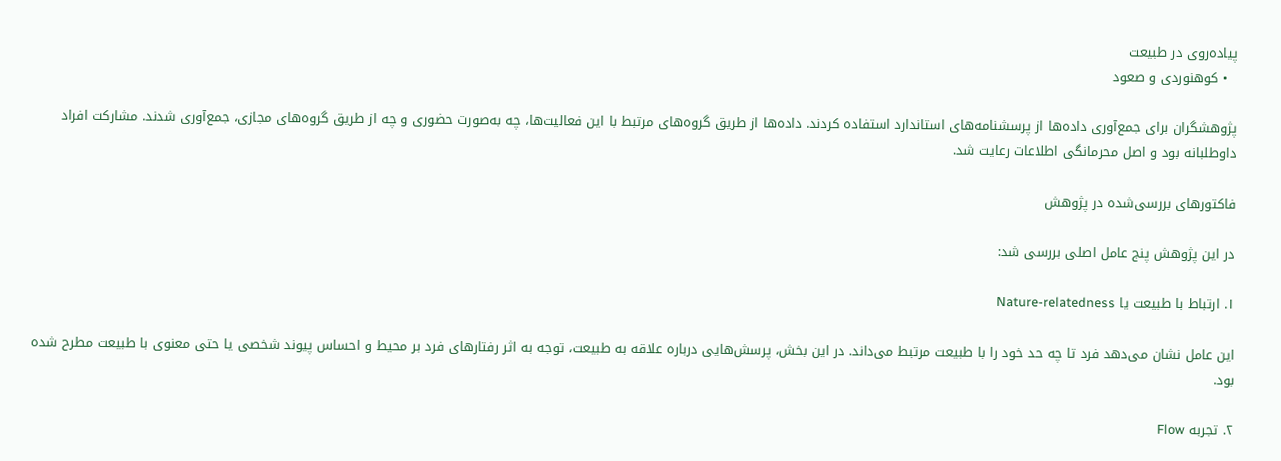پیاده‌روی در طبیعت
  • کوهنوردی و صعود

پژوهشگران برای جمع‌آوری داده‌ها از پرسشنامه‌های استاندارد استفاده کردند. داده‌ها از طریق گروه‌های مرتبط با این فعالیت‌ها، چه به‌صورت حضوری و چه از طریق گروه‌های مجازی، جمع‌آوری شدند. مشارکت افراد داوطلبانه بود و اصل محرمانگی اطلاعات رعایت شد.

فاکتورهای بررسی‌شده در پژوهش

در این پژوهش پنج عامل اصلی بررسی شد:

۱. ارتباط با طبیعت یا Nature-relatedness

این عامل نشان می‌دهد فرد تا چه حد خود را با طبیعت مرتبط می‌داند. در این بخش، پرسش‌هایی درباره علاقه به طبیعت، توجه به اثر رفتارهای فرد بر محیط و احساس پیوند شخصی یا حتی معنوی با طبیعت مطرح شده بود.

۲. تجربه Flow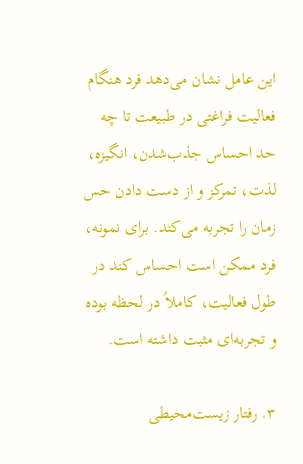این عامل نشان می‌دهد فرد هنگام فعالیت فراغتی در طبیعت تا چه حد احساس جذب‌شدن، انگیزه، لذت، تمرکز و از دست دادن حس زمان را تجربه می‌کند. برای نمونه، فرد ممکن است احساس کند در طول فعالیت، کاملاً در لحظه بوده و تجربه‌ای مثبت داشته است.

۳. رفتار زیست‌محیطی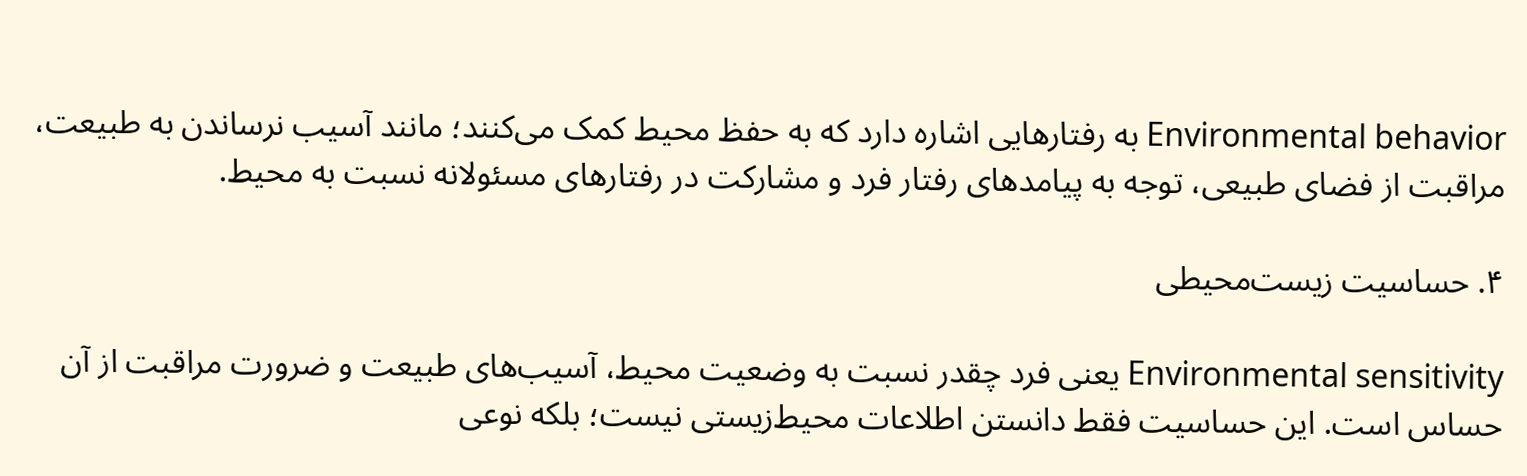Environmental behavior به رفتارهایی اشاره دارد که به حفظ محیط کمک می‌کنند؛ مانند آسیب نرساندن به طبیعت، مراقبت از فضای طبیعی، توجه به پیامدهای رفتار فرد و مشارکت در رفتارهای مسئولانه نسبت به محیط.

۴. حساسیت زیست‌محیطی

Environmental sensitivity یعنی فرد چقدر نسبت به وضعیت محیط، آسیب‌های طبیعت و ضرورت مراقبت از آن حساس است. این حساسیت فقط دانستن اطلاعات محیط‌زیستی نیست؛ بلکه نوعی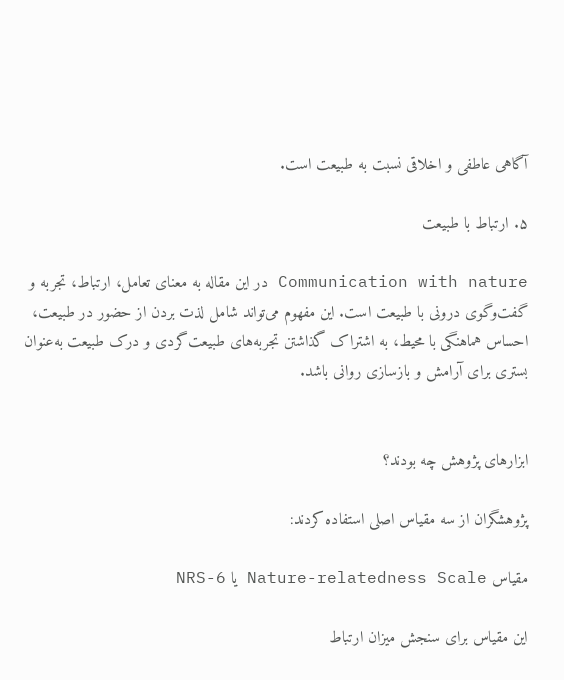آگاهی عاطفی و اخلاقی نسبت به طبیعت است.

۵. ارتباط با طبیعت

Communication with nature در این مقاله به معنای تعامل، ارتباط، تجربه و گفت‌وگوی درونی با طبیعت است. این مفهوم می‌تواند شامل لذت بردن از حضور در طبیعت، احساس هماهنگی با محیط، به اشتراک گذاشتن تجربه‌های طبیعت‌گردی و درک طبیعت به‌عنوان بستری برای آرامش و بازسازی روانی باشد.


ابزارهای پژوهش چه بودند؟

پژوهشگران از سه مقیاس اصلی استفاده کردند:

مقیاس Nature-relatedness Scale یا NRS-6

این مقیاس برای سنجش میزان ارتباط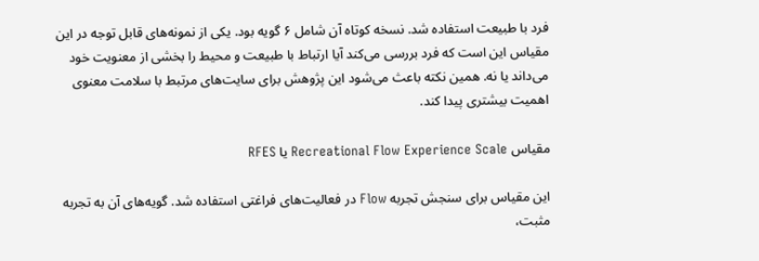فرد با طبیعت استفاده شد. نسخه کوتاه آن شامل ۶ گویه بود. یکی از نمونه‌های قابل توجه در این مقیاس این است که فرد بررسی می‌کند آیا ارتباط با طبیعت و محیط را بخشی از معنویت خود می‌داند یا نه. همین نکته باعث می‌شود این پژوهش برای سایت‌های مرتبط با سلامت معنوی اهمیت بیشتری پیدا کند.

مقیاس Recreational Flow Experience Scale یا RFES

این مقیاس برای سنجش تجربه Flow در فعالیت‌های فراغتی استفاده شد. گویه‌های آن به تجربه مثبت،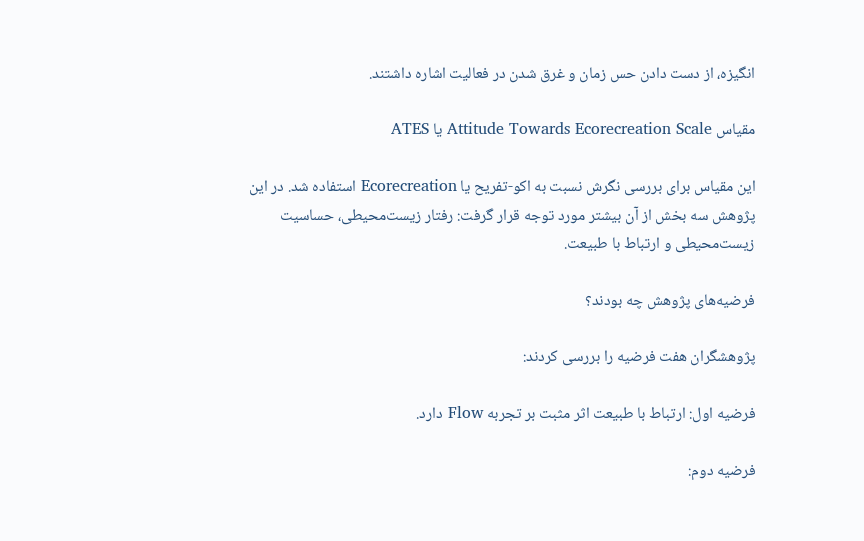انگیزه، از دست دادن حس زمان و غرق شدن در فعالیت اشاره داشتند.

مقیاس Attitude Towards Ecorecreation Scale یا ATES

این مقیاس برای بررسی نگرش نسبت به اکو-تفریح یا Ecorecreation استفاده شد. در این پژوهش سه بخش از آن بیشتر مورد توجه قرار گرفت: رفتار زیست‌محیطی، حساسیت زیست‌محیطی و ارتباط با طبیعت.

فرضیه‌های پژوهش چه بودند؟

پژوهشگران هفت فرضیه را بررسی کردند:

فرضیه اول: ارتباط با طبیعت اثر مثبت بر تجربه Flow دارد.

فرضیه دوم: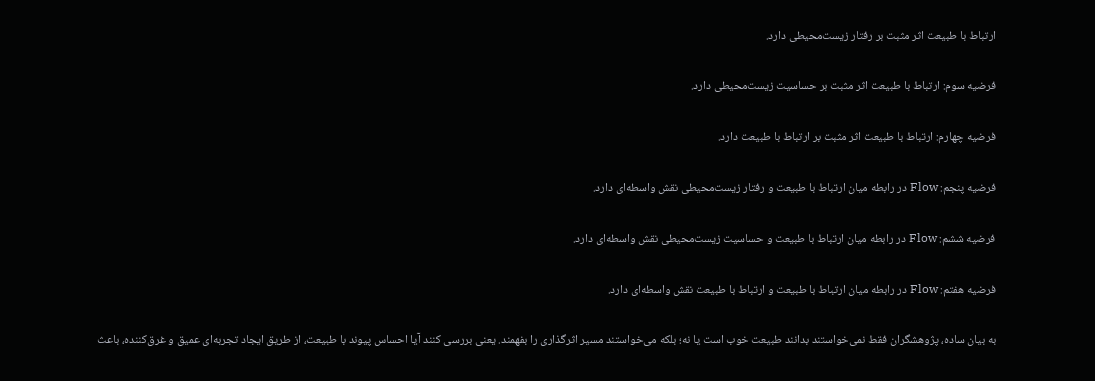ارتباط با طبیعت اثر مثبت بر رفتار زیست‌محیطی دارد.

فرضیه سوم: ارتباط با طبیعت اثر مثبت بر حساسیت زیست‌محیطی دارد.

فرضیه چهارم: ارتباط با طبیعت اثر مثبت بر ارتباط با طبیعت دارد.

فرضیه پنجم: Flow در رابطه میان ارتباط با طبیعت و رفتار زیست‌محیطی نقش واسطه‌ای دارد.

فرضیه ششم: Flow در رابطه میان ارتباط با طبیعت و حساسیت زیست‌محیطی نقش واسطه‌ای دارد.

فرضیه هفتم: Flow در رابطه میان ارتباط با طبیعت و ارتباط با طبیعت نقش واسطه‌ای دارد.

به بیان ساده، پژوهشگران فقط نمی‌خواستند بدانند طبیعت خوب است یا نه؛ بلکه می‌خواستند مسیر اثرگذاری را بفهمند. یعنی بررسی کنند آیا احساس پیوند با طبیعت، از طریق ایجاد تجربه‌ای عمیق و غرق‌کننده، باعث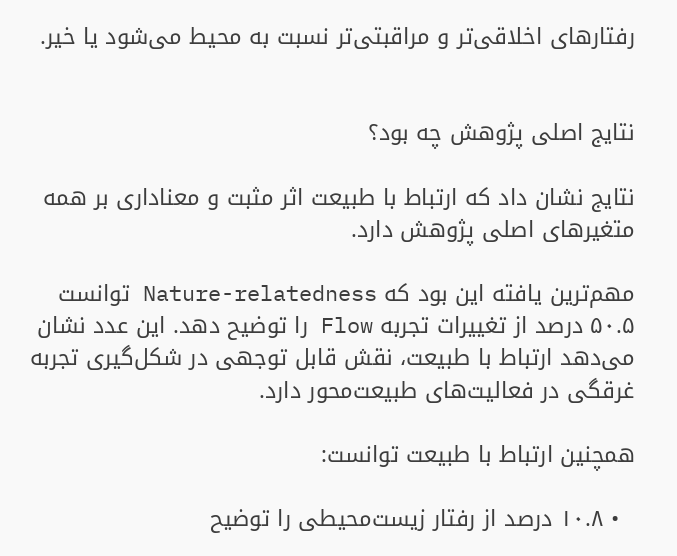رفتارهای اخلاقی‌تر و مراقبتی‌تر نسبت به محیط می‌شود یا خیر.


نتایج اصلی پژوهش چه بود؟

نتایج نشان داد که ارتباط با طبیعت اثر مثبت و معناداری بر همه متغیرهای اصلی پژوهش دارد.

مهم‌ترین یافته این بود که Nature-relatedness توانست ۵۰.۵ درصد از تغییرات تجربه Flow را توضیح دهد. این عدد نشان می‌دهد ارتباط با طبیعت، نقش قابل توجهی در شکل‌گیری تجربه غرقگی در فعالیت‌های طبیعت‌محور دارد.

همچنین ارتباط با طبیعت توانست:

  • ۱۰.۸ درصد از رفتار زیست‌محیطی را توضیح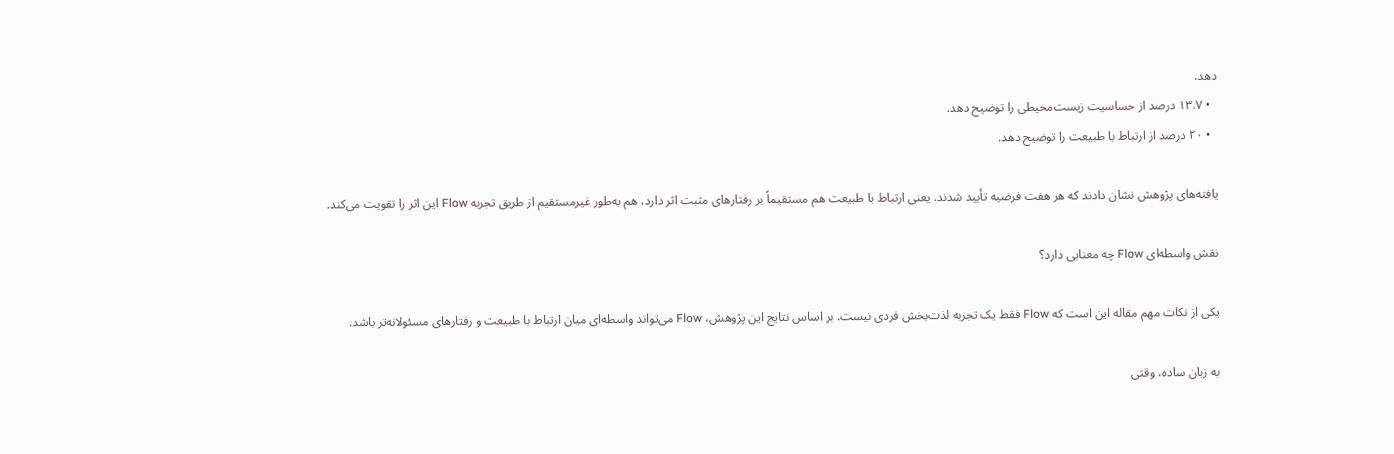دهد.
  • ۱۳.۷ درصد از حساسیت زیست‌محیطی را توضیح دهد.
  • ۲۰ درصد از ارتباط با طبیعت را توضیح دهد.

یافته‌های پژوهش نشان دادند که هر هفت فرضیه تأیید شدند. یعنی ارتباط با طبیعت هم مستقیماً بر رفتارهای مثبت اثر دارد، هم به‌طور غیرمستقیم از طریق تجربه Flow این اثر را تقویت می‌کند.

نقش واسطه‌ای Flow چه معنایی دارد؟

یکی از نکات مهم مقاله این است که Flow فقط یک تجربه لذت‌بخش فردی نیست. بر اساس نتایج این پژوهش، Flow می‌تواند واسطه‌ای میان ارتباط با طبیعت و رفتارهای مسئولانه‌تر باشد.

به زبان ساده، وقتی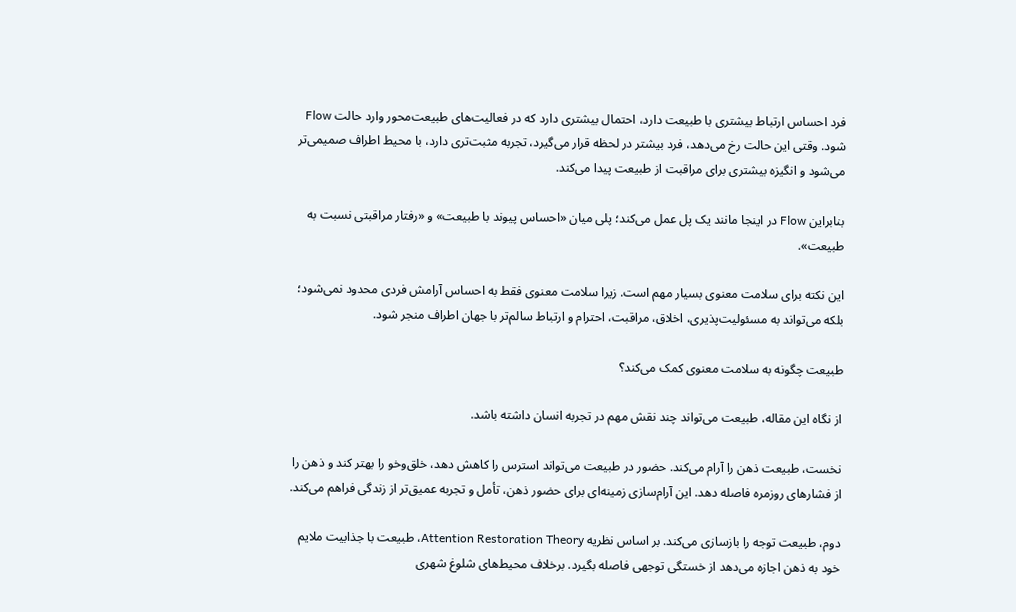فرد احساس ارتباط بیشتری با طبیعت دارد، احتمال بیشتری دارد که در فعالیت‌های طبیعت‌محور وارد حالت Flow شود. وقتی این حالت رخ می‌دهد، فرد بیشتر در لحظه قرار می‌گیرد، تجربه مثبت‌تری دارد، با محیط اطراف صمیمی‌تر می‌شود و انگیزه بیشتری برای مراقبت از طبیعت پیدا می‌کند.

بنابراین Flow در اینجا مانند یک پل عمل می‌کند؛ پلی میان «احساس پیوند با طبیعت» و «رفتار مراقبتی نسبت به طبیعت».

این نکته برای سلامت معنوی بسیار مهم است. زیرا سلامت معنوی فقط به احساس آرامش فردی محدود نمی‌شود؛ بلکه می‌تواند به مسئولیت‌پذیری، اخلاق، مراقبت، احترام و ارتباط سالم‌تر با جهان اطراف منجر شود.

طبیعت چگونه به سلامت معنوی کمک می‌کند؟

از نگاه این مقاله، طبیعت می‌تواند چند نقش مهم در تجربه انسان داشته باشد.

نخست، طبیعت ذهن را آرام می‌کند. حضور در طبیعت می‌تواند استرس را کاهش دهد، خلق‌وخو را بهتر کند و ذهن را از فشارهای روزمره فاصله دهد. این آرام‌سازی زمینه‌ای برای حضور ذهن، تأمل و تجربه عمیق‌تر از زندگی فراهم می‌کند.

دوم، طبیعت توجه را بازسازی می‌کند. بر اساس نظریه Attention Restoration Theory، طبیعت با جذابیت ملایم خود به ذهن اجازه می‌دهد از خستگی توجهی فاصله بگیرد. برخلاف محیط‌های شلوغ شهری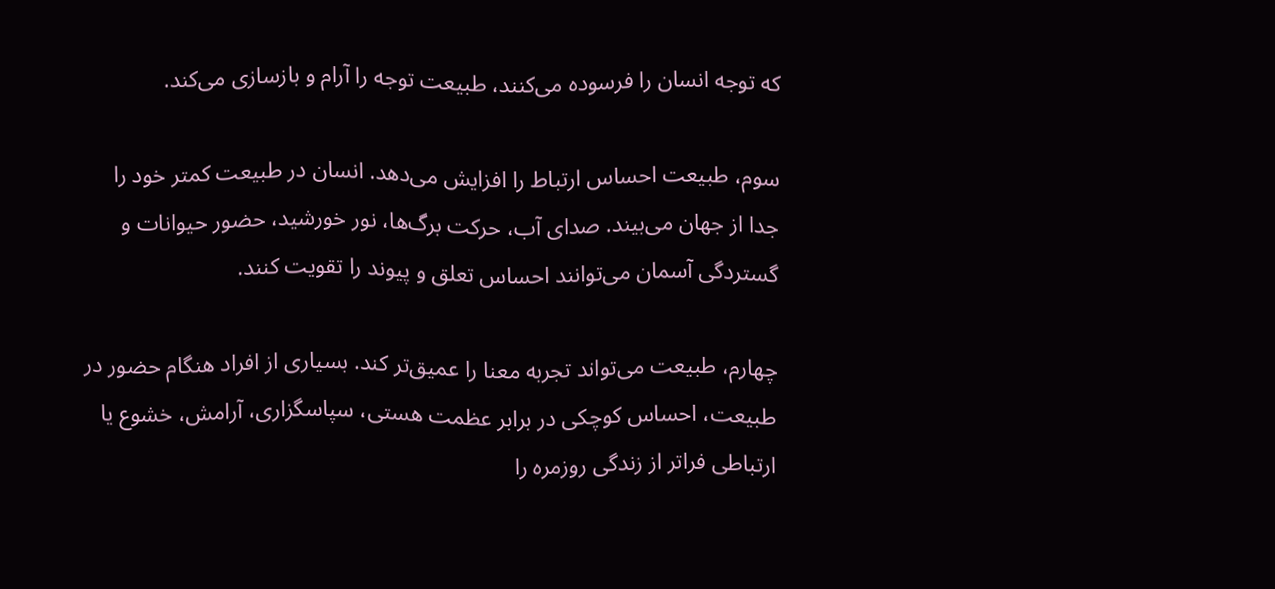که توجه انسان را فرسوده می‌کنند، طبیعت توجه را آرام و بازسازی می‌کند.

سوم، طبیعت احساس ارتباط را افزایش می‌دهد. انسان در طبیعت کمتر خود را جدا از جهان می‌بیند. صدای آب، حرکت برگ‌ها، نور خورشید، حضور حیوانات و گستردگی آسمان می‌توانند احساس تعلق و پیوند را تقویت کنند.

چهارم، طبیعت می‌تواند تجربه معنا را عمیق‌تر کند. بسیاری از افراد هنگام حضور در طبیعت، احساس کوچکی در برابر عظمت هستی، سپاسگزاری، آرامش، خشوع یا ارتباطی فراتر از زندگی روزمره را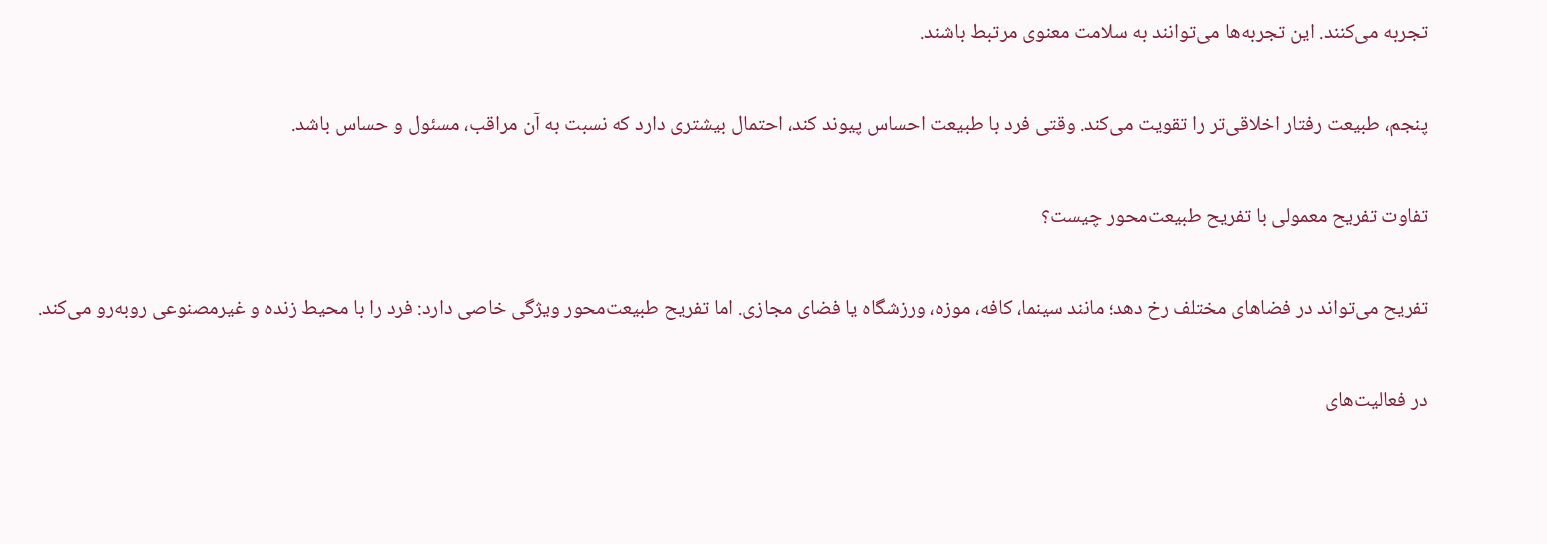تجربه می‌کنند. این تجربه‌ها می‌توانند به سلامت معنوی مرتبط باشند.

پنجم، طبیعت رفتار اخلاقی‌تر را تقویت می‌کند. وقتی فرد با طبیعت احساس پیوند کند، احتمال بیشتری دارد که نسبت به آن مراقب، مسئول و حساس باشد.

تفاوت تفریح معمولی با تفریح طبیعت‌محور چیست؟

تفریح می‌تواند در فضاهای مختلف رخ دهد؛ مانند سینما، کافه، موزه، ورزشگاه یا فضای مجازی. اما تفریح طبیعت‌محور ویژگی خاصی دارد: فرد را با محیط زنده و غیرمصنوعی روبه‌رو می‌کند.

در فعالیت‌های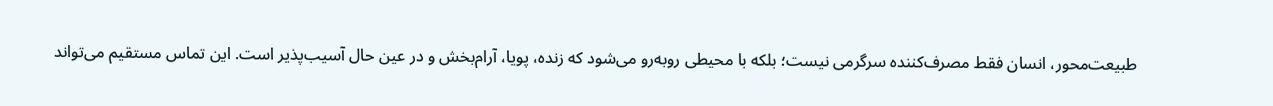طبیعت‌محور، انسان فقط مصرف‌کننده سرگرمی نیست؛ بلکه با محیطی روبه‌رو می‌شود که زنده، پویا، آرام‌بخش و در عین حال آسیب‌پذیر است. این تماس مستقیم می‌تواند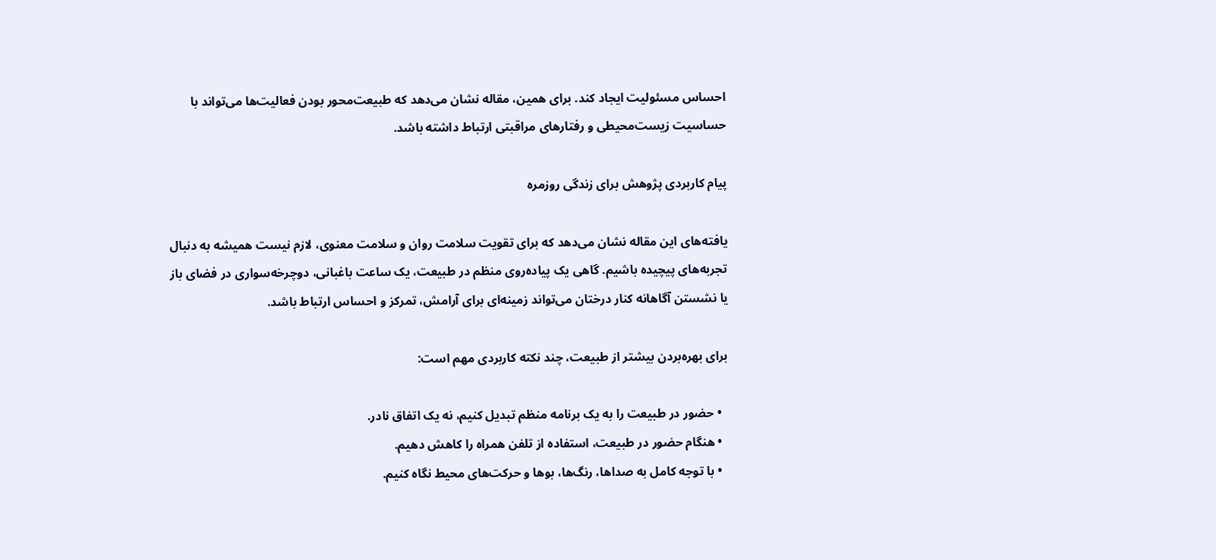احساس مسئولیت ایجاد کند. برای همین، مقاله نشان می‌دهد که طبیعت‌محور بودن فعالیت‌ها می‌تواند با حساسیت زیست‌محیطی و رفتارهای مراقبتی ارتباط داشته باشد.

پیام کاربردی پژوهش برای زندگی روزمره

یافته‌های این مقاله نشان می‌دهد که برای تقویت سلامت روان و سلامت معنوی، لازم نیست همیشه به دنبال تجربه‌های پیچیده باشیم. گاهی یک پیاده‌روی منظم در طبیعت، یک ساعت باغبانی، دوچرخه‌سواری در فضای باز یا نشستن آگاهانه کنار درختان می‌تواند زمینه‌ای برای آرامش، تمرکز و احساس ارتباط باشد.

برای بهره‌بردن بیشتر از طبیعت، چند نکته کاربردی مهم است:

  • حضور در طبیعت را به یک برنامه منظم تبدیل کنیم، نه یک اتفاق نادر.
  • هنگام حضور در طبیعت، استفاده از تلفن همراه را کاهش دهیم.
  • با توجه کامل به صداها، رنگ‌ها، بوها و حرکت‌های محیط نگاه کنیم.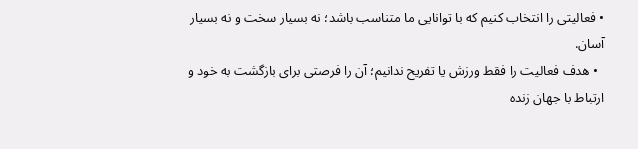• فعالیتی را انتخاب کنیم که با توانایی ما متناسب باشد؛ نه بسیار سخت و نه بسیار آسان.
  • هدف فعالیت را فقط ورزش یا تفریح ندانیم؛ آن را فرصتی برای بازگشت به خود و ارتباط با جهان زنده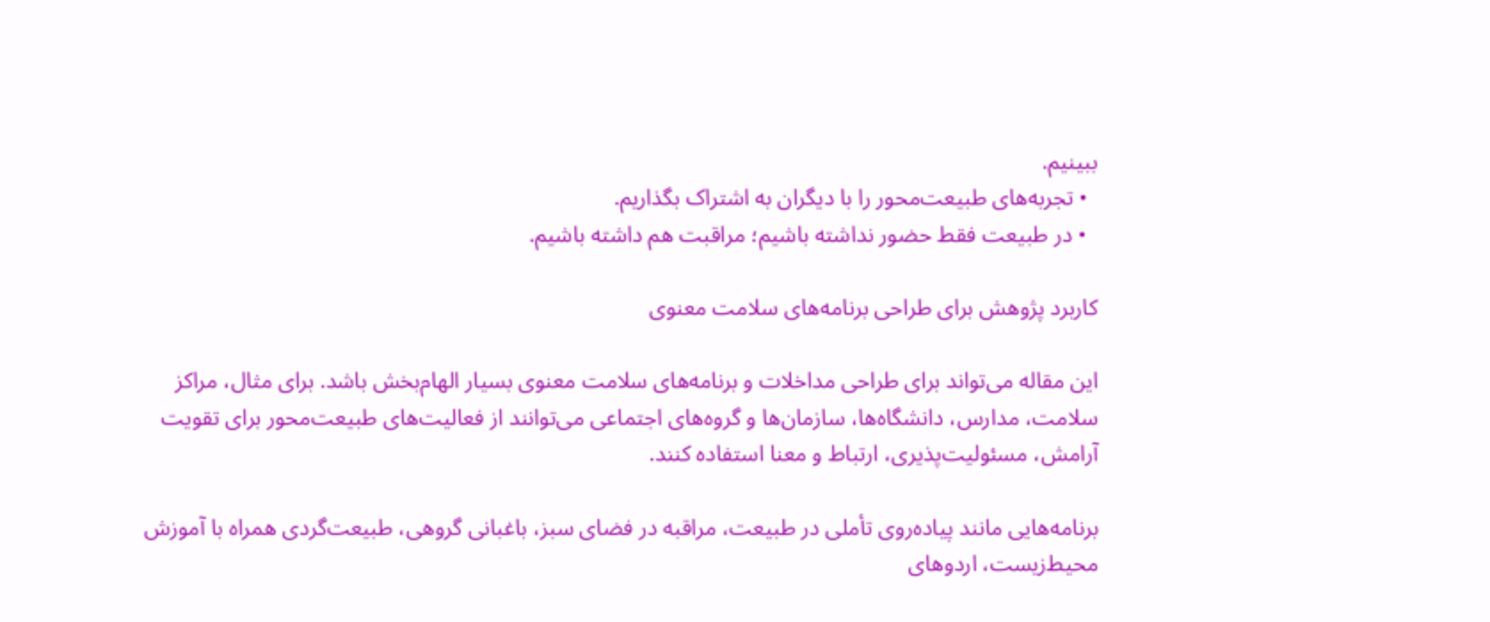ببینیم.
  • تجربه‌های طبیعت‌محور را با دیگران به اشتراک بگذاریم.
  • در طبیعت فقط حضور نداشته باشیم؛ مراقبت هم داشته باشیم.

کاربرد پژوهش برای طراحی برنامه‌های سلامت معنوی

این مقاله می‌تواند برای طراحی مداخلات و برنامه‌های سلامت معنوی بسیار الهام‌بخش باشد. برای مثال، مراکز سلامت، مدارس، دانشگاه‌ها، سازمان‌ها و گروه‌های اجتماعی می‌توانند از فعالیت‌های طبیعت‌محور برای تقویت آرامش، مسئولیت‌پذیری، ارتباط و معنا استفاده کنند.

برنامه‌هایی مانند پیاده‌روی تأملی در طبیعت، مراقبه در فضای سبز، باغبانی گروهی، طبیعت‌گردی همراه با آموزش محیط‌زیست، اردوهای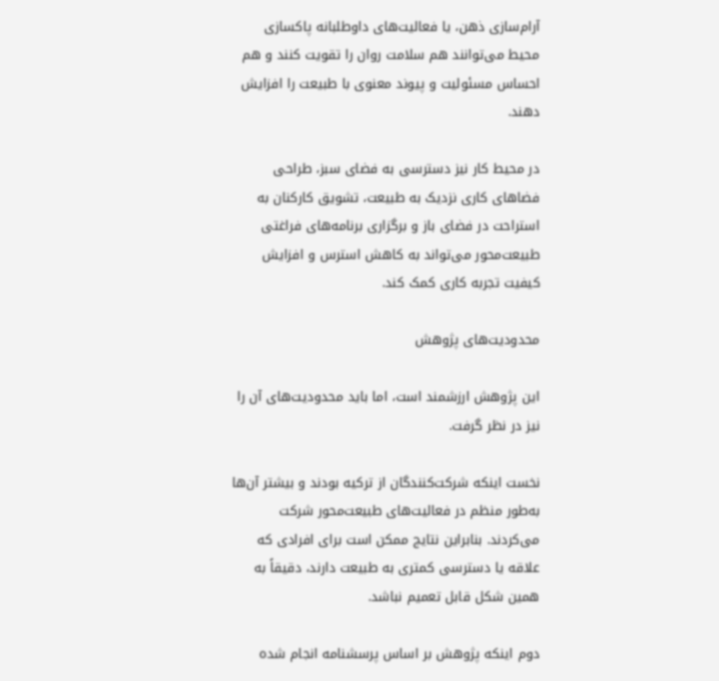آرام‌سازی ذهن، یا فعالیت‌های داوطلبانه پاکسازی محیط می‌توانند هم سلامت روان را تقویت کنند و هم احساس مسئولیت و پیوند معنوی با طبیعت را افزایش دهند.

در محیط کار نیز دسترسی به فضای سبز، طراحی فضاهای کاری نزدیک به طبیعت، تشویق کارکنان به استراحت در فضای باز و برگزاری برنامه‌های فراغتی طبیعت‌محور می‌تواند به کاهش استرس و افزایش کیفیت تجربه کاری کمک کند.

محدودیت‌های پژوهش

این پژوهش ارزشمند است، اما باید محدودیت‌های آن را نیز در نظر گرفت.

نخست اینکه شرکت‌کنندگان از ترکیه بودند و بیشتر آن‌ها به‌طور منظم در فعالیت‌های طبیعت‌محور شرکت می‌کردند. بنابراین نتایج ممکن است برای افرادی که علاقه یا دسترسی کمتری به طبیعت دارند، دقیقاً به همین شکل قابل تعمیم نباشد.

دوم اینکه پژوهش بر اساس پرسشنامه انجام شده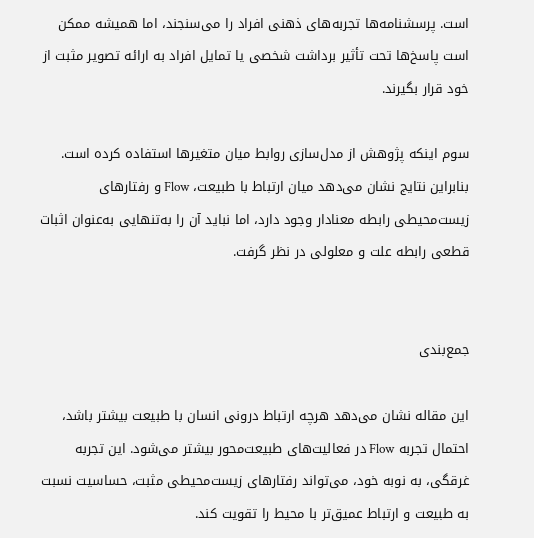است. پرسشنامه‌ها تجربه‌های ذهنی افراد را می‌سنجند، اما همیشه ممکن است پاسخ‌ها تحت تأثیر برداشت شخصی یا تمایل افراد به ارائه تصویر مثبت از خود قرار بگیرند.

سوم اینکه پژوهش از مدل‌سازی روابط میان متغیرها استفاده کرده است. بنابراین نتایج نشان می‌دهد میان ارتباط با طبیعت، Flow و رفتارهای زیست‌محیطی رابطه معنادار وجود دارد، اما نباید آن را به‌تنهایی به‌عنوان اثبات قطعی رابطه علت و معلولی در نظر گرفت.


جمع‌بندی

این مقاله نشان می‌دهد هرچه ارتباط درونی انسان با طبیعت بیشتر باشد، احتمال تجربه Flow در فعالیت‌های طبیعت‌محور بیشتر می‌شود. این تجربه غرقگی، به نوبه خود، می‌تواند رفتارهای زیست‌محیطی مثبت، حساسیت نسبت به طبیعت و ارتباط عمیق‌تر با محیط را تقویت کند.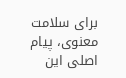برای سلامت معنوی، پیام اصلی این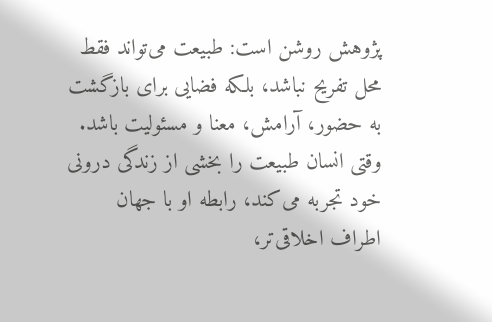پژوهش روشن است: طبیعت می‌تواند فقط محل تفریح نباشد، بلکه فضایی برای بازگشت به حضور، آرامش، معنا و مسئولیت باشد. وقتی انسان طبیعت را بخشی از زندگی درونی خود تجربه می‌کند، رابطه او با جهان اطراف اخلاقی‌تر،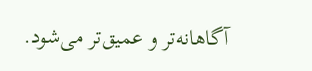آگاهانه‌تر و عمیق‌تر می‌شود.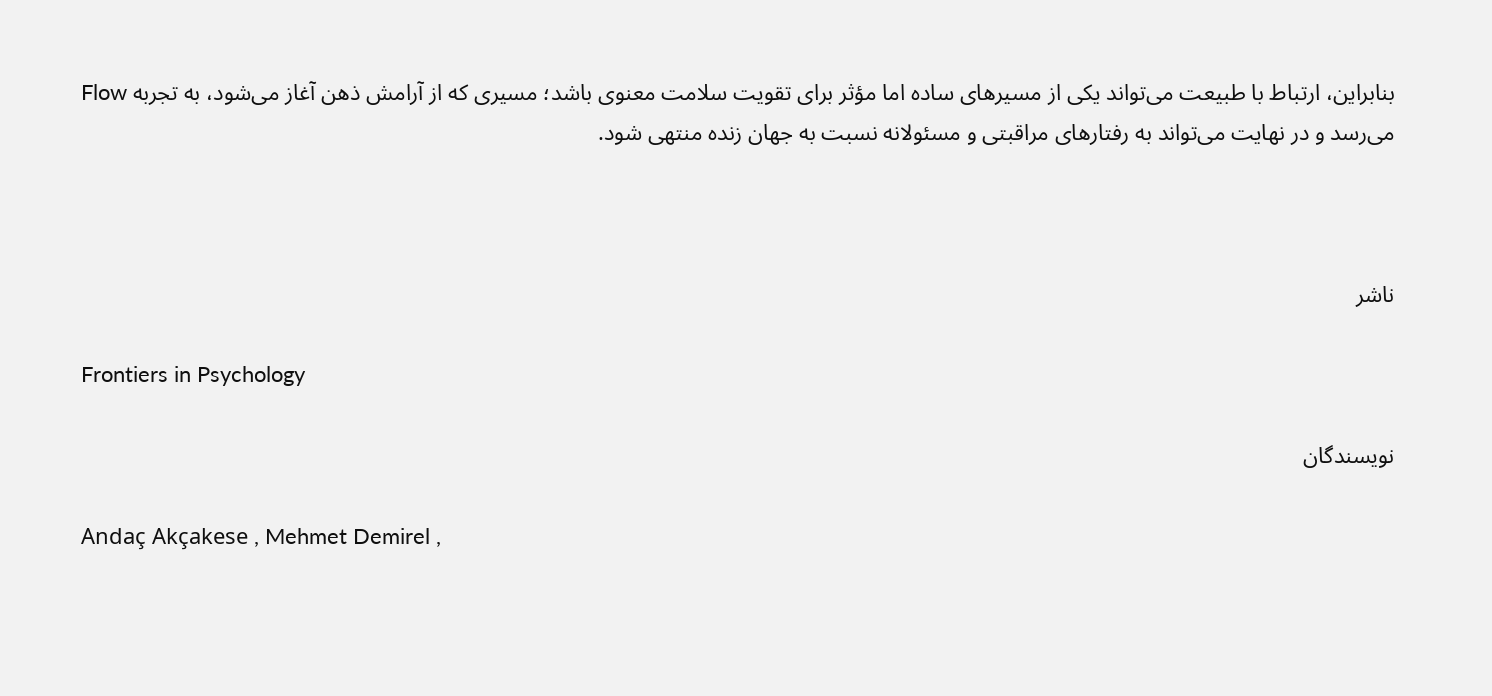بنابراین، ارتباط با طبیعت می‌تواند یکی از مسیرهای ساده اما مؤثر برای تقویت سلامت معنوی باشد؛ مسیری که از آرامش ذهن آغاز می‌شود، به تجربه Flow می‌رسد و در نهایت می‌تواند به رفتارهای مراقبتی و مسئولانه نسبت به جهان زنده منتهی شود.



ناشر

Frontiers in Psychology

نویسندگان

Andaç Akçakese , Mehmet Demirel ,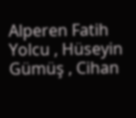Alperen Fatih Yolcu , Hüseyin Gümüş , Cihan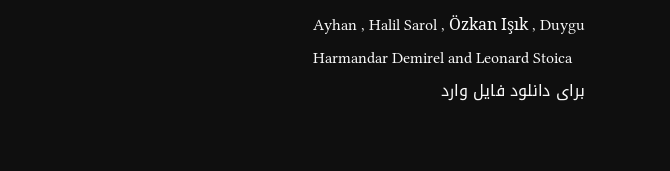Ayhan , Halil Sarol , Özkan Işık , Duygu Harmandar Demirel and Leonard Stoica
برای دانلود فایل وارد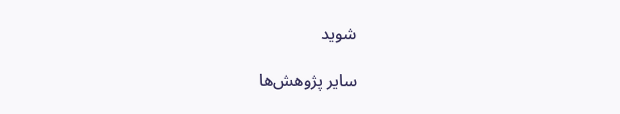شوید

سایر پژوهش‌ها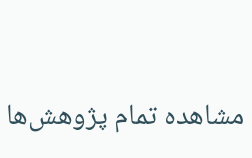مشاهده تمام پژوهش‌ها